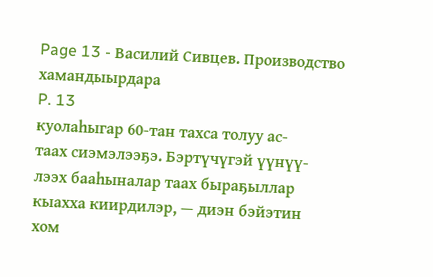Page 13 - Василий Сивцев. Производство хамандыырдара
P. 13
куолаһыгар 60-тан тахса толуу ас-
таах сиэмэлээҕэ. Бэртүчүгэй үүнүү-
лээх бааһыналар таах быраҕыллар
кыахха киирдилэр, — диэн бэйэтин
хом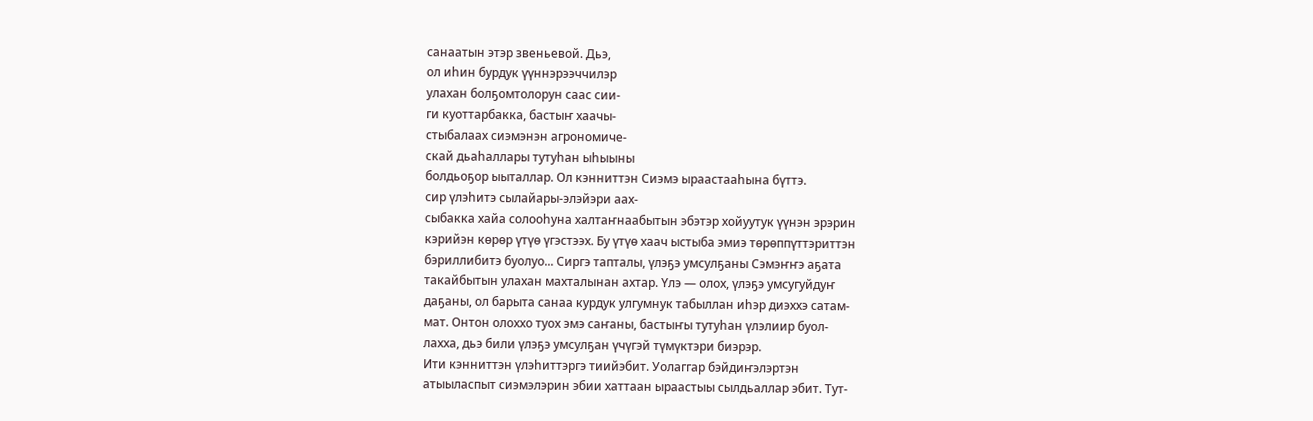санаатын этэр звеньевой. Дьэ,
ол иһин бурдук үүннэрээччилэр
улахан болҕомтолорун саас сии-
ги куоттарбакка, бастыҥ хаачы-
стыбалаах сиэмэнэн агрономиче-
скай дьаһаллары тутуһан ыһыыны
болдьоҕор ыыталлар. Ол кэнниттэн Сиэмэ ыраастааһына бүттэ.
сир үлэһитэ сылайары-элэйэри аах-
сыбакка хайа солооһуна халтаҥнаабытын эбэтэр хойуутук үүнэн эрэрин
кэрийэн көрөр үтүө үгэстээх. Бу үтүө хаач ыстыба эмиэ төрөппүттэриттэн
бэриллибитэ буолуо... Сиргэ тапталы, үлэҕэ умсулҕаны Сэмэҥҥэ аҕата
такайбытын улахан махталынан ахтар. Үлэ — олох, үлэҕэ умсугуйдуҥ
даҕаны, ол барыта санаа курдук улгумнук табыллан иһэр диэххэ сатам-
мат. Онтон олоххо туох эмэ саҥаны, бастыҥы тутуһан үлэлиир буол-
лахха, дьэ били үлэҕэ умсулҕан үчүгэй түмүктэри биэрэр.
Ити кэнниттэн үлэһиттэргэ тиийэбит. Уолаггар бэйдиҥэлэртэн
атыыласпыт сиэмэлэрин эбии хаттаан ыраастыы сылдьаллар эбит. Тут-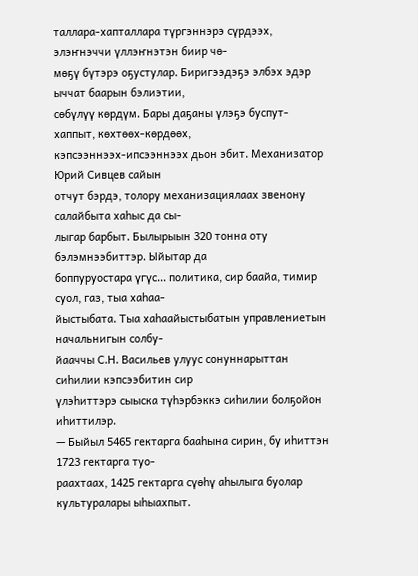таллара-хапталлара түргэннэрэ сүрдээх, элэҥнэччи үллэҥнэтэн биир чө-
мөҕү бүтэрэ оҕустулар. Биригээдэҕэ элбэх эдэр ыччат баарын бэлиэтии,
сөбүлүү көрдүм. Бары даҕаны үлэҕэ буспут-хаппыт, көхтөөх-көрдөөх,
кэпсээннээх-ипсээннээх дьон эбит. Механизатор Юрий Сивцев сайын
отчут бэрдэ, толору механизациялаах звенону салайбыта хаһыс да сы-
лыгар барбыт. Былырыын 320 тонна оту бэлэмнээбиттэр. Ыйытар да
боппуруостара үгүс... политика, сир баайа, тимир суол, газ, тыа хаһаа-
йыстыбата. Тыа хаһаайыстыбатын управлениетын начальнигын солбу-
йааччы С.Н. Васильев улуус сонуннарыттан сиһилии кэпсээбитин сир
үлэһиттэрэ сыыска түһэрбэккэ сиһилии болҕойон иһиттилэр.
— Быйыл 5465 гектарга бааһына сирин, бу иһиттэн 1723 гектарга туо-
раахтаах, 1425 гектарга сүөһү аһылыга буолар культуралары ыһыахпыт.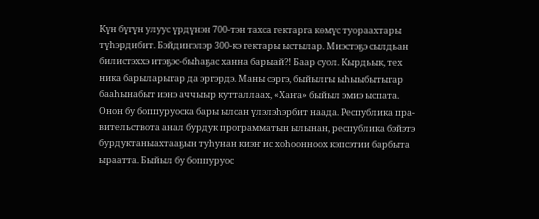Күн бүгүн улуус үрдүнэн 700-тэн тахса гектарга көмүс туораахтары
түһэрдибит. Бэйдиҥэлэр 300-кэ гектары ыстылар. Миэстэҕэ сылдьан
билистэххэ итэҕэс-быһаҕас ханна барыай?! Баар суол. Кырдьык, тех
ника барыларыгар да эргэрдэ. Маны сэргэ, быйылгы ыһыыбытыгар
бааһынабыт иэнэ аччыыр кутталлаах, «Хаҥа» быйыл эмиэ ыспата.
Онон бу боппуруоска бары ылсан үлэлэһэрбит наада. Республика пра-
вительствота анал бурдук программатын ылынан, республика бэйэтэ
бурдуктаныахтааҕын туһунан киэҥ ис хоһоонноох кэпсэтии барбыта
ыраатта. Быйыл бу боппуруос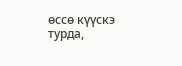өссө күүскэ турда,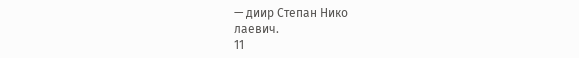— диир Степан Нико
лаевич.
11